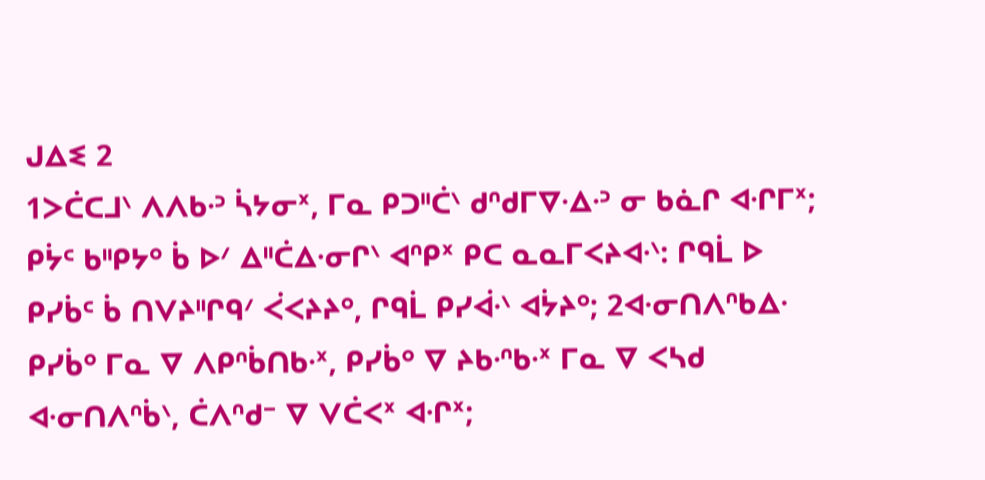ᒍᐃᓬ 2
1ᐳᑖᑕᒧᐠ ᐱᐱᑲᐧᐣ ᓵᔭᓂᕽ, ᒥᓇ ᑭᑐᐦᑖᐠ ᑯᐢᑯᒥᐁᐧᐃᐧᐣ ᓂ ᑲᓈᒋ ᐊᐧᒋᒥᕽ; ᑭᔮᒼ ᑲᐦᑭᔭᐤ ᑳ ᐅᐟ ᐃᐦᑖᐃᐧᓂᒋᐠ ᐊᐢᑭᕽ ᑭᑕ ᓇᓇᒥᐸᔨᐊᐧᐠ: ᒋᑫᒫ ᐅ ᑭᓯᑳᒼ ᑳ ᑎᐯᔨᐦᒋᑫᐟ ᐹᐸᔨᔨᐤ, ᒋᑫᒫ ᑭᓯᐋᐧᐠ ᐊᔮᔨᐤ; 2ᐊᐧᓂᑎᐱᐢᑲᐃᐧ ᑭᓯᑳᐤ ᒥᓇ ᐁ ᐱᑭᐢᑳᑎᑲᐧᕽ, ᑭᓯᑳᐤ ᐁ ᔨᑲᐧᐢᑲᐧᕽ ᒥᓇ ᐁ ᐸᓴᑯ ᐊᐧᓂᑎᐱᐢᑳᐠ, ᑖᐱᐢᑯᐨ ᐁ ᐯᑖᐸᕽ ᐊᐧᒋᕽ;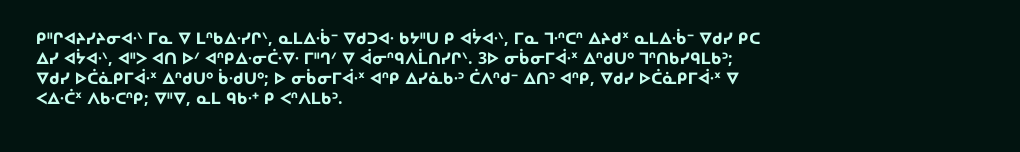ᑭᐦᒋᐊᔨᓯᔨᓂᐊᐧᐠ ᒥᓇ ᐁ ᒪᐢᑲᐃᐧᓯᒋᐠ, ᓇᒪᐃᐧᑳᐨ ᐁᑯᑐᐊᐧ ᑲᔭᐦᑌ ᑭ ᐊᔮᐊᐧᐠ, ᒥᓇ ᒣᐧᐢᑕᐢ ᐃᔨᑯᕽ ᓇᒪᐃᐧᑳᐨ ᐁᑯᓯ ᑭᑕ ᐃᓯ ᐊᔮᐊᐧᐠ, ᐊᐦᐳ ᐊᑎ ᐅᐟ ᐊᐢᑭᐃᐧᓂᑖᐧᐁᐧ ᒥᐦᒉᐟ ᐁ ᐋᓂᐢᑫᐱᒫᑎᓯᒋᐠ. 3ᐅ ᓂᑳᓂᒥᐋᐧᕽ ᐃᐢᑯᑌᐤ ᒣᐢᑎᑲᓯᑫᒪᑲᐣ; ᐁᑯᓯ ᐅᑖᓈᑭᒥᐋᐧᕽ ᐃᐢᑯᑌᐤ ᑳᐧᑯᑌᐤ; ᐅ ᓂᑳᓂᒥᐋᐧᕽ ᐊᐢᑭ ᐃᓯᓈᑲᐧᐣ ᑖᐱᐢᑯᐨ ᐃᑎᐣ ᐊᐢᑭ, ᐁᑯᓯ ᐅᑖᓈᑭᒥᐋᐧᕽ ᐁ ᐸᐃᐧᑖᕽ ᐱᑲᐧᑕᐢᑭ; ᐁᐦᐁ, ᓇᒪ ᑫᑲᐧᐩ ᑭ ᐸᐢᐱᒪᑲᐣ.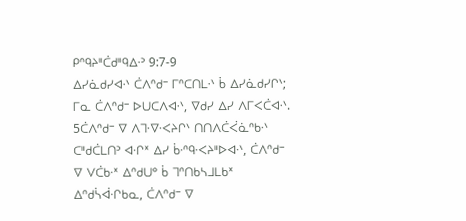ᑭᐢᑫᔨᐦᑖᑯᐦᑫᐃᐧᐣ 9:7-9
ᐃᓯᓈᑯᓯᐊᐧᐠ ᑖᐱᐢᑯᐨ ᒥᐢᑕᑎᒪᐧᐠ ᑳ ᐃᓯᓈᑯᓯᒋᐠ; ᒥᓇ ᑖᐱᐢᑯᐨ ᐅᑌᑕᐱᐊᐧᐠ, ᐁᑯᓯ ᐃᓯ ᐱᒥᐸᑖᐊᐧᐠ. 5ᑖᐱᐢᑯᐨ ᐁ ᐱᒣᐧᐁᐧᐸᔨᒋᐠ ᑎᑎᐱᑖᐹᓈᐢᑲᐧᐠ ᑕᐦᑯᑖᒪᑎᐣ ᐊᐧᒋᕽ ᐃᓯ ᑳᐧᐢᑫᐧᐸᔨᐦᐅᐊᐧᐠ, ᑖᐱᐢᑯᐨ ᐁ ᐯᑖᑲᐧᕽ ᐃᐢᑯᑌᐤ ᑳ ᒣᐢᑎᑲᓴᒧᒪᑲᕽ ᐃᐢᑯᓵᐋᐧᒋᑲᓇ, ᑖᐱᐢᑯᐨ ᐁ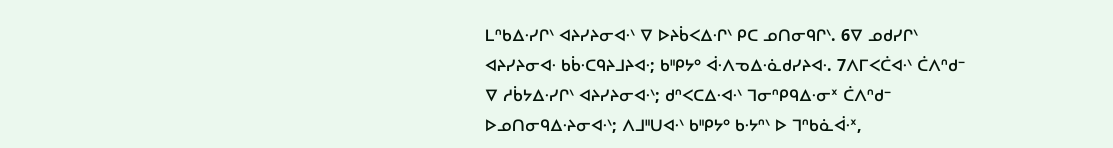ᒪᐢᑲᐃᐧᓯᒋᐠ ᐊᔨᓯᔨᓂᐊᐧᐠ ᐁ ᐅᔨᑳᐸᐃᐧᒋᐠ ᑭᑕ ᓄᑎᓂᑫᒋᐠ. 6ᐁ ᓄᑯᓯᒋᐠ ᐊᔨᓯᔨᓂᐊᐧ ᑲᑳᐧᑕᑫᔨᒧᔨᐊᐧ; ᑲᐦᑭᔭᐤ ᐋᐧᐱᓀᐃᐧᓈᑯᓯᔨᐊᐧ. 7ᐱᒥᐸᑖᐊᐧᐠ ᑖᐱᐢᑯᐨ ᐁ ᓱᑳᔭᐃᐧᓯᒋᐠ ᐊᔨᓯᔨᓂᐊᐧᐠ; ᑯᐢᐸᑕᐃᐧᐊᐧᐠ ᒣᓂᐢᑭᑫᐃᐧᓂᕽ ᑖᐱᐢᑯᐨ ᐅᓄᑎᓂᑫᐃᐧᔨᓂᐊᐧᐠ; ᐱᒧᐦᑌᐊᐧᐠ ᑲᐦᑭᔭᐤ ᑲᐧᔭᐢᐠ ᐅ ᒣᐢᑲᓈᐋᐧᕽ,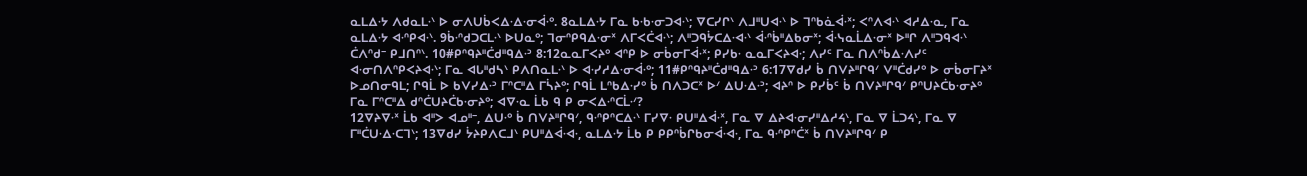ᓇᒪᐃᐧᔭ ᐱᑯᓇᒪᐧᐠ ᐅ ᓂᐱᑌᑳᐸᐃᐧᐃᐧᓂᐋᐧᐤ. 8ᓇᒪᐃᐧᔭ ᒥᓇ ᑲᐧᑲᐧᓂᑐᐊᐧᐠ; ᐁᑕᓯᒋᐠ ᐱᒧᐦᑌᐊᐧᐠ ᐅ ᒣᐢᑲᓈᐋᐧᕽ; ᐸᐢᐱᐊᐧᐠ ᐊᓱᐃᐧᓇ, ᒥᓇ ᓇᒪᐃᐧᔭ ᐊᐧᐢᑭᐊᐧᐠ. 9ᑳᐧᐢᑯᑐᑕᒪᐧᐠ ᐅᑌᓇᐤ; ᒣᓂᐢᑭᑫᐃᐧᓂᕽ ᐱᒥᐸᑖᐊᐧᐠ; ᐱᐦᑐᑫᔮᑕᐃᐧᐊᐧᐠ ᐋᐧᐢᑳᐦᐃᑲᓂᕽ; ᐋᐧᓭᓇᒫᐃᐧᓂᕽ ᐅᐦᒋ ᐱᐦᑐᑫᐊᐧᐠ ᑖᐱᐢᑯᐨ ᑭᒧᑎᐢᐠ. 10#ᑭᐢᑫᔨᐦᑖᑯᐦᑫᐃᐧᐣ 8:12ᓇᓇᒥᐸᔨᐤ ᐊᐢᑭ ᐅ ᓂᑳᓂᒥᐋᐧᕽ; ᑭᓯᑲᐧ ᓇᓇᒥᐸᔨᐊᐧ; ᐱᓯᒼ ᒥᓇ ᑎᐱᐢᑳᐃᐧᐱᓯᒼ ᐊᐧᓂᑎᐱᐢᑭᐸᔨᐊᐧᐠ; ᒥᓇ ᐊᒐᐦᑯᓴᐠ ᑭᐱᑎᓇᒪᐧᐠ ᐅ ᐊᐧᓯᓱᐃᐧᓂᐋᐧᐤ; 11#ᑭᐢᑫᔨᐦᑖᑯᐦᑫᐃᐧᐣ 6:17ᐁᑯᓯ ᑳ ᑎᐯᔨᐦᒋᑫᐟ ᐯᐦᑖᑯᓯᐤ ᐅ ᓂᑳᓂᒥᔨᕽ ᐅᓄᑎᓂᑫᒪ; ᒋᑫᒫ ᐅ ᑲᐯᓯᐃᐧᐣ ᒥᐢᑕᐦᐃ ᒥᓵᔨᐤ; ᒋᑫᒫ ᒪᐢᑲᐃᐧᓯᐤ ᑳ ᑎᐱᑐᑕᕽ ᐅᐟ ᐃᑌᐧᐃᐧᐣ; ᐊᔨᐢ ᐅ ᑭᓯᑳᒼ ᑳ ᑎᐯᔨᐦᒋᑫᐟ ᑭᐢᑌᔨᑖᑲᐧᓂᔨᐤ ᒥᓇ ᒥᐢᑕᐦᐃ ᑯᐢᑖᑌᔨᑖᑲᐧᓂᔨᐤ; ᐊᐁᐧᓇ ᒫᑲ ᑫ ᑭ ᓂᐸᐃᐧᐢᑕᒫᐧᐟ?
12ᐁᔨᐁᐧᕽ ᒫᑲ ᐊᐦᐳ ᐊᓄᐦᐨ, ᐃᑌᐧᐤ ᑳ ᑎᐯᔨᐦᒋᑫᐟ, ᑫᐧᐢᑭᐢᑕᐃᐧᐠ ᒥᓯᐁᐧ ᑭᑌᐦᐃᐋᐧᕽ, ᒥᓇ ᐁ ᐃᔨᐊᐧᓂᓯᐦᐃᓱᔦᐠ, ᒥᓇ ᐁ ᒫᑐᔦᐠ, ᒥᓇ ᐁ ᒥᐦᑖᑌᐧᐃᐧᑕᒣᐠ; 13ᐁᑯᓯ ᔮᔨᑭᐱᑕᒧᐠ ᑭᑌᐦᐃᐋᐧᐊᐧ, ᓇᒪᐃᐧᔭ ᒫᑲ ᑭ ᑭᑭᐢᑳᒋᑲᓂᐋᐧᐊᐧ, ᒥᓇ ᑫᐧᐢᑭᐢᑖᕽ ᑳ ᑎᐯᔨᐦᒋᑫᐟ ᑭ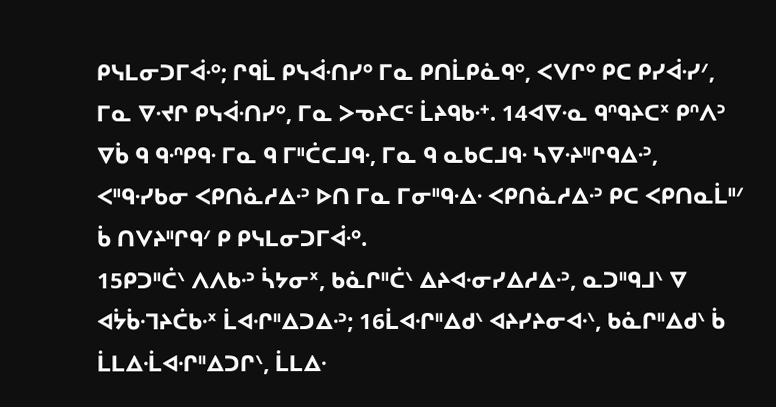ᑭᓭᒪᓂᑐᒥᐋᐧᐤ; ᒋᑫᒫ ᑭᓭᐋᐧᑎᓯᐤ ᒥᓇ ᑭᑎᒫᑭᓈᑫᐤ, ᐸᐯᒋᐤ ᑭᑕ ᑭᓯᐋᐧᓯᐟ, ᒥᓇ ᐁᐧᔪᒋ ᑭᓭᐋᐧᑎᓯᐤ, ᒥᓇ ᐳᓀᔨᑕᒼ ᒫᔨᑫᑲᐧᐩ. 14ᐊᐁᐧᓇ ᑫᐢᑫᔨᑕᕽ ᑭᐢᐱᐣ ᐁᑳ ᑫ ᑫᐧᐢᑭᑫᐧ ᒥᓇ ᑫ ᒥᐦᑖᑕᒧᑫᐧ, ᒥᓇ ᑫ ᓇᑲᑕᒧᑫᐧ ᓴᐁᐧᔨᐦᒋᑫᐃᐧᐣ, ᐸᐦᑫᐧᓯᑲᓂ ᐸᑭᑎᓈᓱᐃᐧᐣ ᐅᑎ ᒥᓇ ᒥᓂᐦᑫᐧᐃᐧ ᐸᑭᑎᓈᓱᐃᐧᐣ ᑭᑕ ᐸᑭᑎᓇᒫᐦᐟ ᑳ ᑎᐯᔨᐦᒋᑫᐟ ᑭ ᑭᓭᒪᓂᑐᒥᐋᐧᐤ.
15ᑭᑐᐦᑖᐠ ᐱᐱᑲᐧᐣ ᓵᔭᓂᕽ, ᑲᓈᒋᐦᑖᐠ ᐃᔨᐊᐧᓂᓯᐃᓱᐃᐧᐣ, ᓇᑐᐦᑫᒧᐠ ᐁ ᐊᔮᑳᐧᒣᔨᑖᑲᐧᕽ ᒫᐊᐧᒋᐦᐃᑐᐃᐧᐣ; 16ᒫᐊᐧᒋᐦᐃᑯᐠ ᐊᔨᓯᔨᓂᐊᐧᐠ, ᑲᓈᒋᐦᐃᑯᐠ ᑳ ᒫᒪᐃᐧᒫᐊᐧᒋᐦᐃᑐᒋᐠ, ᒫᒪᐃᐧ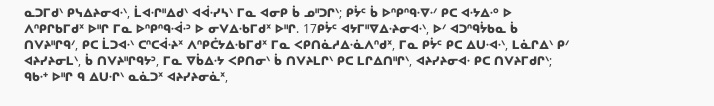ᓇᑐᒥᑯᐠ ᑭᓭᐃᔨᓂᐊᐧᐠ, ᒫᐊᐧᒋᐦᐃᑯᐠ ᐊᐋᐧᓯᓴᐠ ᒥᓇ ᐊᓂᑭ ᑳ ᓄᐦᑐᒋᐠ; ᑭᔮᒼ ᑳ ᐅᐢᑭᐢᑫᐧᐁᐧᐟ ᑭᑕ ᐊᐧᔭᐃᐧᐤ ᐅ ᐱᐢᑭᒋᑲᒥᑯᕽ ᐅᐦᒋ ᒥᓇ ᐅᐢᑭᐢᑫᐧᐋᐧᐣ ᐅ ᓂᐯᐃᐧᑲᒥᑯᕽ ᐅᐦᒋ. 17ᑭᔮᒼ ᐊᔭᒥᐦᐁᐃᐧᔨᓂᐊᐧᐠ, ᐅᐟ ᐊᑐᐢᑫᔮᑲᓇ ᑳ ᑎᐯᔨᐦᒋᑫᐟ, ᑭᑕ ᒫᑐᐊᐧᐠ ᑕᐢᑕᐋᐧᔨᕽ ᐱᐢᑭᑖᔭᐃᐧᑲᒥᑯᕽ ᒥᓇ ᐸᑭᑎᓈᓱᐃᐧᓈᐱᐢᑯᕽ, ᒥᓇ ᑭᔮᒼ ᑭᑕ ᐃᑌᐧᐊᐧᐠ, ᒪᓈᒋᐃᐠ ᑭᐟ ᐊᔨᓯᔨᓂᒪᐠ, ᑳ ᑎᐯᔨᐦᒋᑫᔭᐣ, ᒥᓇ ᐁᑳᐃᐧᔭ ᐸᑭᑎᓂᐠ ᑳ ᑎᐯᔨᒪᒋᐠ ᑭᑕ ᒪᒋᐃᑎᐦᒋᐠ, ᐊᔨᓯᔨᓂᐊᐧ ᑭᑕ ᑎᐯᔨᒥᑯᒋᐠ; ᑫᑲᐧᐩ ᐅᐦᒋ ᑫ ᐃᑌᐧᒋᐠ ᓇᓈᑐᕽ ᐊᔨᓯᔨᓂᓈᕽ,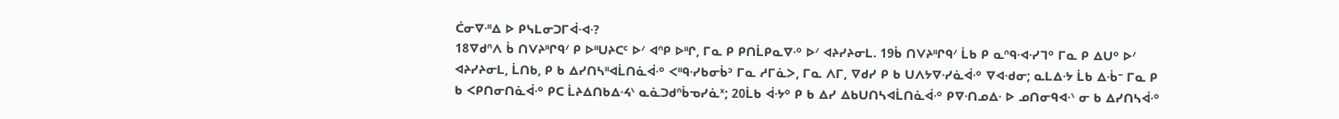ᑖᓂᐁᐧᐦᐃ ᐅ ᑭᓭᒪᓂᑐᒥᐋᐧᐊᐧ?
18ᐁᑯᐢᐱ ᑳ ᑎᐯᔨᐦᒋᑫᐟ ᑭ ᐅᐦᑌᔨᑕᒼ ᐅᐟ ᐊᐢᑭ ᐅᐦᒋ, ᒥᓇ ᑭ ᑭᑎᒫᑭᓇᐁᐧᐤ ᐅᐟ ᐊᔨᓯᔨᓂᒪ. 19ᑳ ᑎᐯᔨᐦᒋᑫᐟ ᒫᑲ ᑭ ᓇᐢᑫᐧᐊᐧᓯᒣᐤ ᒥᓇ ᑭ ᐃᑌᐤ ᐅᐟ ᐊᔨᓯᔨᓂᒪ, ᒫᑎᑲ, ᑭ ᑲ ᐃᓯᑎᓴᐦᐊᒫᑎᓈᐋᐧᐤ ᐸᐦᑫᐧᓯᑲᓂᑳᐣ ᒥᓇ ᓱᒥᓈᐳ, ᒥᓇ ᐱᒥ, ᐁᑯᓯ ᑭ ᑲ ᑌᐱᔭᐁᐧᓯᓈᐋᐧᐤ ᐁᐊᐧᑯᓂ; ᓇᒪᐃᐧᔭ ᒫᑲ ᐃᐧᑳᐨ ᒥᓇ ᑭ ᑲ ᐸᑭᑎᓂᑎᓈᐋᐧᐤ ᑭᑕ ᒫᔨᐃᑎᑲᐃᐧᔦᐠ ᓇᓈᑐᑯᐢᑳᓀᓯᓈᕽ; 20ᒫᑲ ᐋᐧᔭᐤ ᑭ ᑲ ᐃᓯ ᐃᑲᑌᑎᓴᐊᒫᑎᓈᐋᐧᐤ ᑭᐁᐧᑎᓄᐃᐧ ᐅ ᓄᑎᓂᑫᐊᐧᐠ ᓂ ᑲ ᐃᓯᑎᓴᐋᐧᐤ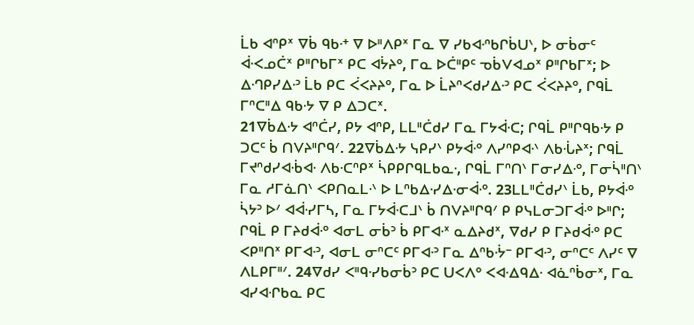ᒫᑲ ᐊᐢᑭᕽ ᐁᑳ ᑫᑲᐧᐩ ᐁ ᐅᐦᐱᑭᕽ ᒥᓇ ᐁ ᓯᑲᐊᐧᐢᑲᒋᑳᑌᐠ, ᐅ ᓂᑳᓂᒼ ᐋᐧᐸᓄᑖᕽ ᑭᐦᒋᑲᒥᕽ ᑭᑕ ᐊᔮᔨᐤ, ᒥᓇ ᐅᑖᐦᑭᒼ ᓀᑳᐯᐊᓄᕽ ᑭᐦᒋᑲᒥᕽ; ᐅ ᐃᐧᒉᑭᓯᐃᐧᐣ ᒫᑲ ᑭᑕ ᐹᐸᔨᔨᐤ, ᒥᓇ ᐅ ᒫᔨᐢᐸᑯᓯᐃᐧᐣ ᑭᑕ ᐹᐸᔨᔨᐤ, ᒋᑫᒫ ᒥᐢᑕᐦᐃ ᑫᑲᐧᔭ ᐁ ᑭ ᐃᑐᑕᕽ.
21ᐁᑳᐃᐧᔭ ᐊᐢᑖᓯ, ᑭᔭ ᐊᐢᑭ, ᒪᒪᐦᑖᑯᓯ ᒥᓇ ᒥᔭᐋᐧᑕ; ᒋᑫᒫ ᑭᐦᒋᑫᑲᐧᔭ ᑭ ᑐᑕᒼ ᑳ ᑎᐯᔨᐦᒋᑫᐟ. 22ᐁᑳᐃᐧᔭ ᓭᑭᓯᐠ ᑭᔭᐋᐧᐤ ᐱᓯᐢᑭᐊᐧᐠ ᐱᑲᐧᒑᔨᕽ; ᒋᑫᒫ ᒥᔪᐢᑯᓯᐊᐧᑳᐊᐧ ᐱᑲᐧᑕᐢᑭᕽ ᓵᑭᑭᒋᑫᒪᑲᓇᐧ, ᒋᑫᒫ ᒥᐢᑎᐠ ᒥᓂᓯᐃᐧᐤ, ᒥᓂᓵᐦᑎᐠ ᒥᓇ ᓱᒥᓈᑎᐠ ᐸᑭᑎᓇᒪᐧᐠ ᐅ ᒪᐢᑲᐃᐧᓯᐃᐧᓂᐋᐧᐤ. 23ᒪᒪᐦᑖᑯᓯᐠ ᒫᑲ, ᑭᔭᐋᐧᐤ ᓵᔭᐣ ᐅᐟ ᐊᐋᐧᓯᒥᓴ, ᒥᓇ ᒥᔭᐋᐧᑕᒧᐠ ᑳ ᑎᐯᔨᐦᒋᑫᐟ ᑭ ᑭᓭᒪᓂᑐᒥᐋᐧᐤ ᐅᐦᒋ; ᒋᑫᒫ ᑭ ᒥᔨᑯᐋᐧᐤ ᐊᓂᒪ ᓂᑳᐣ ᑳ ᑭᒥᐊᐧᕽ ᓇᐃᔨᑯᕽ, ᐁᑯᓯ ᑭ ᒥᔨᑯᐋᐧᐤ ᑭᑕ ᐸᑭᐦᑎᕽ ᑭᒥᐊᐧᐣ, ᐊᓂᒪ ᓂᐢᑕᒼ ᑭᒥᐊᐧᐣ ᒥᓇ ᐃᐢᑲᐧᔮᐨ ᑭᒥᐊᐧᐣ, ᓂᐢᑕᒼ ᐱᓯᒼ ᐁ ᐱᒪᑭᒥᐦᐟ. 24ᐁᑯᓯ ᐸᐦᑫᐧᓯᑲᓂᑳᐣ ᑭᑕ ᑌᐸᐱᐤ ᐸᐊᐧᐃᑫᐃᐧ ᐊᓈᐢᑳᓂᕽ, ᒥᓇ ᐊᓯᐊᐧᒋᑲᓇ ᑭᑕ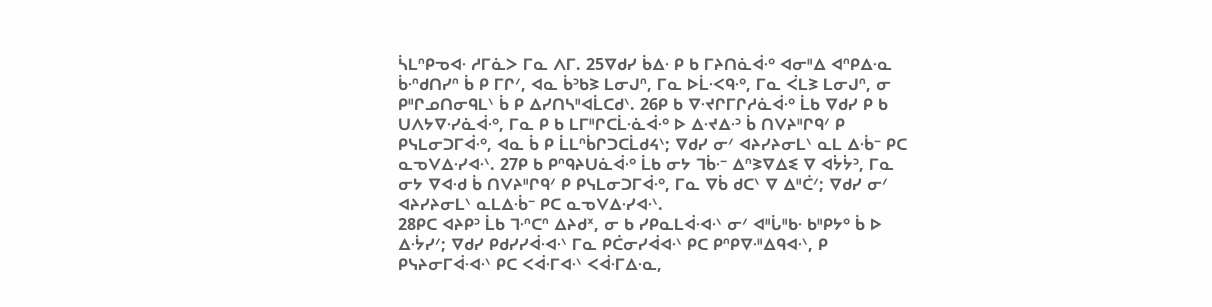ᓵᒪᐢᑭᓀᐊᐧ ᓱᒥᓈᐳ ᒥᓇ ᐱᒥ. 25ᐁᑯᓯ ᑳᐃᐧ ᑭ ᑲ ᒥᔨᑎᓈᐋᐧᐤ ᐊᓂᐦᐃ ᐊᐢᑭᐃᐧᓇ ᑳᐧᐢᑯᑎᓯᐢ ᑳ ᑭ ᒥᒋᐟ, ᐊᓇ ᑳᐣᑲᕒ ᒪᓂᒍᐢ, ᒥᓇ ᐅᒫᐧᐸᑫᐧᐤ, ᒥᓇ ᐹᒪᕒ ᒪᓂᒍᐢ, ᓂ ᑭᐦᒋᓄᑎᓂᑫᒪᐠ ᑳ ᑭ ᐃᓯᑎᓴᐦᐊᒫᑕᑯᐠ. 26ᑭ ᑲ ᐁᐧᔪᒋᒥᒋᓱᓈᐋᐧᐤ ᒫᑲ ᐁᑯᓯ ᑭ ᑲ ᑌᐱᔭᐁᐧᓯᓈᐋᐧᐤ, ᒥᓇ ᑭ ᑲ ᒪᒥᐦᒋᑕᒫᐧᓈᐋᐧᐤ ᐅ ᐃᐧᔪᐃᐧᐣ ᑳ ᑎᐯᔨᐦᒋᑫᐟ ᑭ ᑭᓭᒪᓂᑐᒥᐋᐧᐤ, ᐊᓇ ᑳ ᑭ ᒫᒪᐢᑳᒋᑐᑕᒫᑯᔦᐠ; ᐁᑯᓯ ᓂᐟ ᐊᔨᓯᔨᓂᒪᐠ ᓇᒪ ᐃᐧᑳᐨ ᑭᑕ ᓇᓀᐯᐃᐧᓯᐊᐧᐠ. 27ᑭ ᑲ ᑭᐢᑫᔨᑌᓈᐋᐧᐤ ᒫᑲ ᓂᔭ ᒣᑳᐧᐨ ᐃᐢᕒᐁᐃᓬ ᐁ ᐊᔮᔮᐣ, ᒥᓇ ᓂᔭ ᐁᐊᐧᑯ ᑳ ᑎᐯᔨᐦᒋᑫᐟ ᑭ ᑭᓭᒪᓂᑐᒥᐋᐧᐤ, ᒥᓇ ᐁᑳ ᑯᑕᐠ ᐁ ᐃᐦᑖᐟ; ᐁᑯᓯ ᓂᐟ ᐊᔨᓯᔨᓂᒪᐠ ᓇᒪᐃᐧᑳᐨ ᑭᑕ ᓇᓀᐯᐃᐧᓯᐊᐧᐠ.
28ᑭᑕ ᐊᔨᑭᐣ ᒫᑲ ᒣᐧᐢᑕᐢ ᐃᔨᑯᕽ, ᓂ ᑲ ᓯᑭᓇᒪᐋᐧᐊᐧᐠ ᓂᐟ ᐊᐦᒑᐦᑲᐧ ᑲᐦᑭᔭᐤ ᑳ ᐅ ᐃᐧᔮᓯᐟ; ᐁᑯᓯ ᑭᑯᓯᓯᐋᐧᐊᐧᐠ ᒥᓇ ᑭᑖᓂᓯᐋᐊᐧᐠ ᑭᑕ ᑭᐢᑭᐁᐧᐦᐃᑫᐊᐧᐠ, ᑭ ᑭᓭᔨᓂᒥᐋᐧᐊᐧᐠ ᑭᑕ ᐸᐋᐧᒥᐊᐧᐠ ᐸᐋᐧᒥᐃᐧᓇ,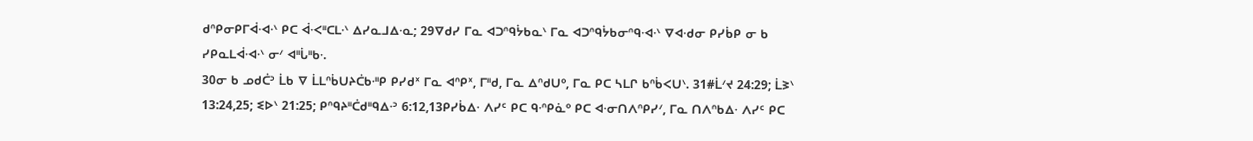ᑯᐢᑭᓂᑭᒥᐋᐧᐊᐧᐠ ᑭᑕ ᐋᐧᐸᐦᑕᒪᐧᐠ ᐃᓯᓇᒧᐃᐧᓇ; 29ᐁᑯᓯ ᒥᓇ ᐊᑐᐢᑫᔮᑲᓇᐠ ᒥᓇ ᐊᑐᐢᑫᔮᑲᓂᐢᑫᐧᐊᐧᐠ ᐁᐊᐧᑯᓂ ᑭᓯᑳᑭ ᓂ ᑲ ᓯᑭᓇᒪᐋᐧᐊᐧᐠ ᓂᐟ ᐊᐦᒑᐦᑲᐧ.
30ᓂ ᑲ ᓄᑯᑖᐣ ᒫᑲ ᐁ ᒫᒪᐢᑳᑌᔨᑖᑲᐧᐦᑭ ᑭᓯᑯᕽ ᒥᓇ ᐊᐢᑭᕽ, ᒥᐦᑯ, ᒥᓇ ᐃᐢᑯᑌᐤ, ᒥᓇ ᑭᑕ ᓴᒪᒋ ᑲᐢᑳᐸᑌᐠ. 31#ᒫᐟᔪ 24:29; ᒫᕒᐠ 13:24,25; ᓬᐅᐠ 21:25; ᑭᐢᑫᔨᐦᑖᑯᐦᑫᐃᐧᐣ 6:12,13ᑭᓯᑳᐃᐧ ᐱᓯᒼ ᑭᑕ ᑫᐧᐢᑭᓈᐤ ᑭᑕ ᐊᐧᓂᑎᐱᐢᑭᓯᐟ, ᒥᓇ ᑎᐱᐢᑲᐃᐧ ᐱᓯᒼ ᑭᑕ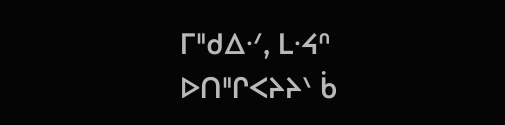ᒥᐦᑯᐃᐧᐟ, ᒪᐧᔦᐢ ᐅᑎᐦᒋᐸᔨᔨᐠ ᑳ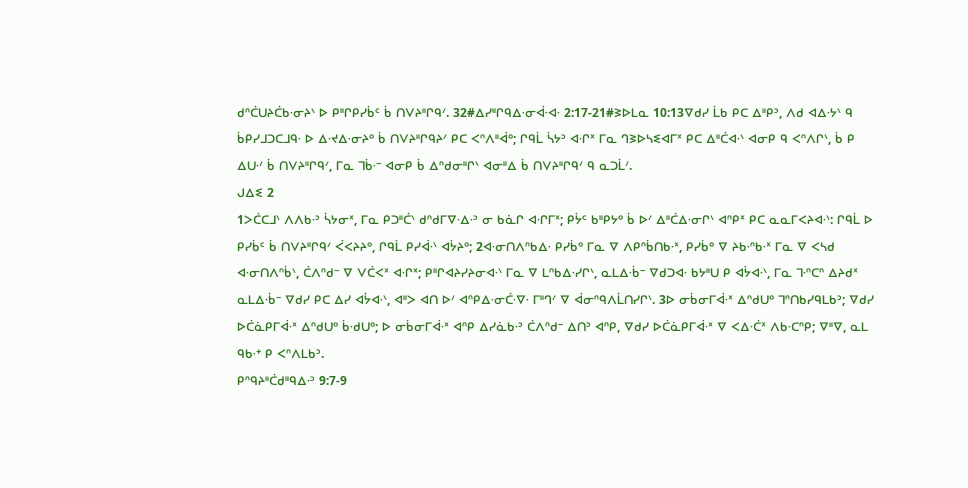ᑯᐢᑖᑌᔨᑖᑲᐧᓂᔨᐠ ᐅ ᑭᐦᒋᑭᓯᑳᒼ ᑳ ᑎᐯᔨᐦᒋᑫᐟ. 32#ᐃᓯᐦᒋᑫᐃᐧᓂᐋᐧᐊᐧ 2:17-21#ᕒᐅᒪᓇ 10:13ᐁᑯᓯ ᒫᑲ ᑭᑕ ᐃᐦᑭᐣ, ᐱᑯ ᐊᐃᐧᔭᐠ ᑫ ᑳᑭᓯᒧᑐᑕᒧᑫᐧ ᐅ ᐃᐧᔪᐃᐧᓂᔨᐤ ᑳ ᑎᐯᔨᐦᒋᑫᔨᐟ ᑭᑕ ᐸᐢᐱᐦᐋᐤ; ᒋᑫᒫ ᓵᔭᐣ ᐊᐧᒋᕽ ᒥᓇ ᒉᕒᐅᓴᓬᐊᒥᕽ ᑭᑕ ᐃᐦᑖᐊᐧᐠ ᐊᓂᑭ ᑫ ᐸᐢᐱᒋᐠ, ᑳ ᑭ ᐃᑌᐧᐟ ᑳ ᑎᐯᔨᐦᒋᑫᐟ, ᒥᓇ ᒣᑳᐧᐨ ᐊᓂᑭ ᑳ ᐃᐢᑯᓂᐦᒋᐠ ᐊᓂᐦᐃ ᑳ ᑎᐯᔨᐦᒋᑫᐟ ᑫ ᓇᑐᒫᐟ.
ᒍᐃᓬ 2
1ᐳᑖᑕᒧᐠ ᐱᐱᑲᐧᐣ ᓵᔭᓂᕽ, ᒥᓇ ᑭᑐᐦᑖᐠ ᑯᐢᑯᒥᐁᐧᐃᐧᐣ ᓂ ᑲᓈᒋ ᐊᐧᒋᒥᕽ; ᑭᔮᒼ ᑲᐦᑭᔭᐤ ᑳ ᐅᐟ ᐃᐦᑖᐃᐧᓂᒋᐠ ᐊᐢᑭᕽ ᑭᑕ ᓇᓇᒥᐸᔨᐊᐧᐠ: ᒋᑫᒫ ᐅ ᑭᓯᑳᒼ ᑳ ᑎᐯᔨᐦᒋᑫᐟ ᐹᐸᔨᔨᐤ, ᒋᑫᒫ ᑭᓯᐋᐧᐠ ᐊᔮᔨᐤ; 2ᐊᐧᓂᑎᐱᐢᑲᐃᐧ ᑭᓯᑳᐤ ᒥᓇ ᐁ ᐱᑭᐢᑳᑎᑲᐧᕽ, ᑭᓯᑳᐤ ᐁ ᔨᑲᐧᐢᑲᐧᕽ ᒥᓇ ᐁ ᐸᓴᑯ ᐊᐧᓂᑎᐱᐢᑳᐠ, ᑖᐱᐢᑯᐨ ᐁ ᐯᑖᐸᕽ ᐊᐧᒋᕽ; ᑭᐦᒋᐊᔨᓯᔨᓂᐊᐧᐠ ᒥᓇ ᐁ ᒪᐢᑲᐃᐧᓯᒋᐠ, ᓇᒪᐃᐧᑳᐨ ᐁᑯᑐᐊᐧ ᑲᔭᐦᑌ ᑭ ᐊᔮᐊᐧᐠ, ᒥᓇ ᒣᐧᐢᑕᐢ ᐃᔨᑯᕽ ᓇᒪᐃᐧᑳᐨ ᐁᑯᓯ ᑭᑕ ᐃᓯ ᐊᔮᐊᐧᐠ, ᐊᐦᐳ ᐊᑎ ᐅᐟ ᐊᐢᑭᐃᐧᓂᑖᐧᐁᐧ ᒥᐦᒉᐟ ᐁ ᐋᓂᐢᑫᐱᒫᑎᓯᒋᐠ. 3ᐅ ᓂᑳᓂᒥᐋᐧᕽ ᐃᐢᑯᑌᐤ ᒣᐢᑎᑲᓯᑫᒪᑲᐣ; ᐁᑯᓯ ᐅᑖᓈᑭᒥᐋᐧᕽ ᐃᐢᑯᑌᐤ ᑳᐧᑯᑌᐤ; ᐅ ᓂᑳᓂᒥᐋᐧᕽ ᐊᐢᑭ ᐃᓯᓈᑲᐧᐣ ᑖᐱᐢᑯᐨ ᐃᑎᐣ ᐊᐢᑭ, ᐁᑯᓯ ᐅᑖᓈᑭᒥᐋᐧᕽ ᐁ ᐸᐃᐧᑖᕽ ᐱᑲᐧᑕᐢᑭ; ᐁᐦᐁ, ᓇᒪ ᑫᑲᐧᐩ ᑭ ᐸᐢᐱᒪᑲᐣ.
ᑭᐢᑫᔨᐦᑖᑯᐦᑫᐃᐧᐣ 9:7-9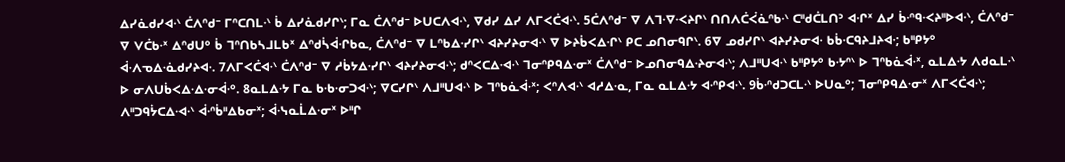ᐃᓯᓈᑯᓯᐊᐧᐠ ᑖᐱᐢᑯᐨ ᒥᐢᑕᑎᒪᐧᐠ ᑳ ᐃᓯᓈᑯᓯᒋᐠ; ᒥᓇ ᑖᐱᐢᑯᐨ ᐅᑌᑕᐱᐊᐧᐠ, ᐁᑯᓯ ᐃᓯ ᐱᒥᐸᑖᐊᐧᐠ. 5ᑖᐱᐢᑯᐨ ᐁ ᐱᒣᐧᐁᐧᐸᔨᒋᐠ ᑎᑎᐱᑖᐹᓈᐢᑲᐧᐠ ᑕᐦᑯᑖᒪᑎᐣ ᐊᐧᒋᕽ ᐃᓯ ᑳᐧᐢᑫᐧᐸᔨᐦᐅᐊᐧᐠ, ᑖᐱᐢᑯᐨ ᐁ ᐯᑖᑲᐧᕽ ᐃᐢᑯᑌᐤ ᑳ ᒣᐢᑎᑲᓴᒧᒪᑲᕽ ᐃᐢᑯᓵᐋᐧᒋᑲᓇ, ᑖᐱᐢᑯᐨ ᐁ ᒪᐢᑲᐃᐧᓯᒋᐠ ᐊᔨᓯᔨᓂᐊᐧᐠ ᐁ ᐅᔨᑳᐸᐃᐧᒋᐠ ᑭᑕ ᓄᑎᓂᑫᒋᐠ. 6ᐁ ᓄᑯᓯᒋᐠ ᐊᔨᓯᔨᓂᐊᐧ ᑲᑳᐧᑕᑫᔨᒧᔨᐊᐧ; ᑲᐦᑭᔭᐤ ᐋᐧᐱᓀᐃᐧᓈᑯᓯᔨᐊᐧ. 7ᐱᒥᐸᑖᐊᐧᐠ ᑖᐱᐢᑯᐨ ᐁ ᓱᑳᔭᐃᐧᓯᒋᐠ ᐊᔨᓯᔨᓂᐊᐧᐠ; ᑯᐢᐸᑕᐃᐧᐊᐧᐠ ᒣᓂᐢᑭᑫᐃᐧᓂᕽ ᑖᐱᐢᑯᐨ ᐅᓄᑎᓂᑫᐃᐧᔨᓂᐊᐧᐠ; ᐱᒧᐦᑌᐊᐧᐠ ᑲᐦᑭᔭᐤ ᑲᐧᔭᐢᐠ ᐅ ᒣᐢᑲᓈᐋᐧᕽ, ᓇᒪᐃᐧᔭ ᐱᑯᓇᒪᐧᐠ ᐅ ᓂᐱᑌᑳᐸᐃᐧᐃᐧᓂᐋᐧᐤ. 8ᓇᒪᐃᐧᔭ ᒥᓇ ᑲᐧᑲᐧᓂᑐᐊᐧᐠ; ᐁᑕᓯᒋᐠ ᐱᒧᐦᑌᐊᐧᐠ ᐅ ᒣᐢᑲᓈᐋᐧᕽ; ᐸᐢᐱᐊᐧᐠ ᐊᓱᐃᐧᓇ, ᒥᓇ ᓇᒪᐃᐧᔭ ᐊᐧᐢᑭᐊᐧᐠ. 9ᑳᐧᐢᑯᑐᑕᒪᐧᐠ ᐅᑌᓇᐤ; ᒣᓂᐢᑭᑫᐃᐧᓂᕽ ᐱᒥᐸᑖᐊᐧᐠ; ᐱᐦᑐᑫᔮᑕᐃᐧᐊᐧᐠ ᐋᐧᐢᑳᐦᐃᑲᓂᕽ; ᐋᐧᓭᓇᒫᐃᐧᓂᕽ ᐅᐦᒋ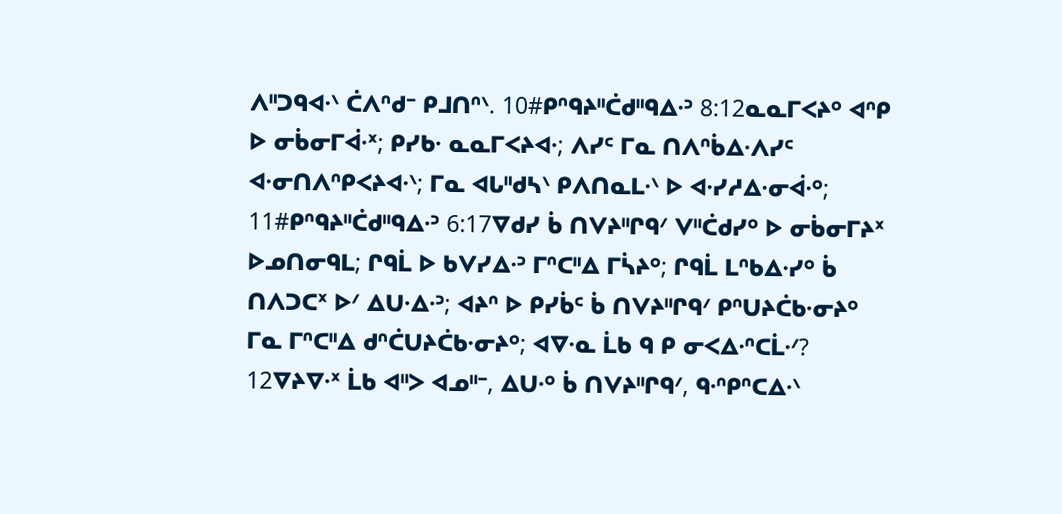ᐱᐦᑐᑫᐊᐧᐠ ᑖᐱᐢᑯᐨ ᑭᒧᑎᐢᐠ. 10#ᑭᐢᑫᔨᐦᑖᑯᐦᑫᐃᐧᐣ 8:12ᓇᓇᒥᐸᔨᐤ ᐊᐢᑭ ᐅ ᓂᑳᓂᒥᐋᐧᕽ; ᑭᓯᑲᐧ ᓇᓇᒥᐸᔨᐊᐧ; ᐱᓯᒼ ᒥᓇ ᑎᐱᐢᑳᐃᐧᐱᓯᒼ ᐊᐧᓂᑎᐱᐢᑭᐸᔨᐊᐧᐠ; ᒥᓇ ᐊᒐᐦᑯᓴᐠ ᑭᐱᑎᓇᒪᐧᐠ ᐅ ᐊᐧᓯᓱᐃᐧᓂᐋᐧᐤ; 11#ᑭᐢᑫᔨᐦᑖᑯᐦᑫᐃᐧᐣ 6:17ᐁᑯᓯ ᑳ ᑎᐯᔨᐦᒋᑫᐟ ᐯᐦᑖᑯᓯᐤ ᐅ ᓂᑳᓂᒥᔨᕽ ᐅᓄᑎᓂᑫᒪ; ᒋᑫᒫ ᐅ ᑲᐯᓯᐃᐧᐣ ᒥᐢᑕᐦᐃ ᒥᓵᔨᐤ; ᒋᑫᒫ ᒪᐢᑲᐃᐧᓯᐤ ᑳ ᑎᐱᑐᑕᕽ ᐅᐟ ᐃᑌᐧᐃᐧᐣ; ᐊᔨᐢ ᐅ ᑭᓯᑳᒼ ᑳ ᑎᐯᔨᐦᒋᑫᐟ ᑭᐢᑌᔨᑖᑲᐧᓂᔨᐤ ᒥᓇ ᒥᐢᑕᐦᐃ ᑯᐢᑖᑌᔨᑖᑲᐧᓂᔨᐤ; ᐊᐁᐧᓇ ᒫᑲ ᑫ ᑭ ᓂᐸᐃᐧᐢᑕᒫᐧᐟ?
12ᐁᔨᐁᐧᕽ ᒫᑲ ᐊᐦᐳ ᐊᓄᐦᐨ, ᐃᑌᐧᐤ ᑳ ᑎᐯᔨᐦᒋᑫᐟ, ᑫᐧᐢᑭᐢᑕᐃᐧᐠ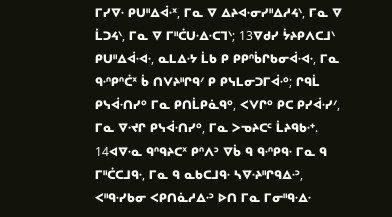ᒥᓯᐁᐧ ᑭᑌᐦᐃᐋᐧᕽ, ᒥᓇ ᐁ ᐃᔨᐊᐧᓂᓯᐦᐃᓱᔦᐠ, ᒥᓇ ᐁ ᒫᑐᔦᐠ, ᒥᓇ ᐁ ᒥᐦᑖᑌᐧᐃᐧᑕᒣᐠ; 13ᐁᑯᓯ ᔮᔨᑭᐱᑕᒧᐠ ᑭᑌᐦᐃᐋᐧᐊᐧ, ᓇᒪᐃᐧᔭ ᒫᑲ ᑭ ᑭᑭᐢᑳᒋᑲᓂᐋᐧᐊᐧ, ᒥᓇ ᑫᐧᐢᑭᐢᑖᕽ ᑳ ᑎᐯᔨᐦᒋᑫᐟ ᑭ ᑭᓭᒪᓂᑐᒥᐋᐧᐤ; ᒋᑫᒫ ᑭᓭᐋᐧᑎᓯᐤ ᒥᓇ ᑭᑎᒫᑭᓈᑫᐤ, ᐸᐯᒋᐤ ᑭᑕ ᑭᓯᐋᐧᓯᐟ, ᒥᓇ ᐁᐧᔪᒋ ᑭᓭᐋᐧᑎᓯᐤ, ᒥᓇ ᐳᓀᔨᑕᒼ ᒫᔨᑫᑲᐧᐩ. 14ᐊᐁᐧᓇ ᑫᐢᑫᔨᑕᕽ ᑭᐢᐱᐣ ᐁᑳ ᑫ ᑫᐧᐢᑭᑫᐧ ᒥᓇ ᑫ ᒥᐦᑖᑕᒧᑫᐧ, ᒥᓇ ᑫ ᓇᑲᑕᒧᑫᐧ ᓴᐁᐧᔨᐦᒋᑫᐃᐧᐣ, ᐸᐦᑫᐧᓯᑲᓂ ᐸᑭᑎᓈᓱᐃᐧᐣ ᐅᑎ ᒥᓇ ᒥᓂᐦᑫᐧᐃᐧ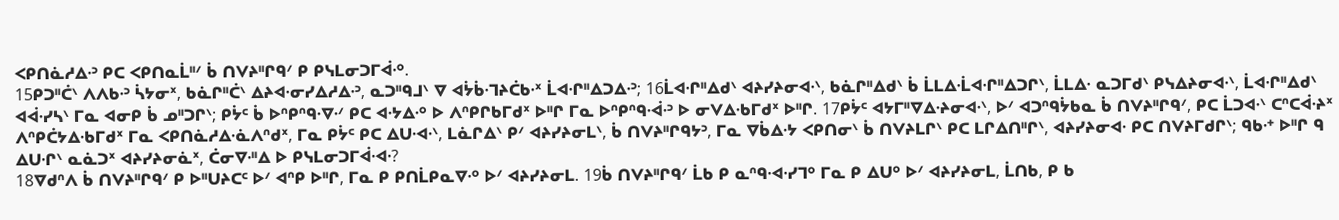ᐸᑭᑎᓈᓱᐃᐧᐣ ᑭᑕ ᐸᑭᑎᓇᒫᐦᐟ ᑳ ᑎᐯᔨᐦᒋᑫᐟ ᑭ ᑭᓭᒪᓂᑐᒥᐋᐧᐤ.
15ᑭᑐᐦᑖᐠ ᐱᐱᑲᐧᐣ ᓵᔭᓂᕽ, ᑲᓈᒋᐦᑖᐠ ᐃᔨᐊᐧᓂᓯᐃᓱᐃᐧᐣ, ᓇᑐᐦᑫᒧᐠ ᐁ ᐊᔮᑳᐧᒣᔨᑖᑲᐧᕽ ᒫᐊᐧᒋᐦᐃᑐᐃᐧᐣ; 16ᒫᐊᐧᒋᐦᐃᑯᐠ ᐊᔨᓯᔨᓂᐊᐧᐠ, ᑲᓈᒋᐦᐃᑯᐠ ᑳ ᒫᒪᐃᐧᒫᐊᐧᒋᐦᐃᑐᒋᐠ, ᒫᒪᐃᐧ ᓇᑐᒥᑯᐠ ᑭᓭᐃᔨᓂᐊᐧᐠ, ᒫᐊᐧᒋᐦᐃᑯᐠ ᐊᐋᐧᓯᓴᐠ ᒥᓇ ᐊᓂᑭ ᑳ ᓄᐦᑐᒋᐠ; ᑭᔮᒼ ᑳ ᐅᐢᑭᐢᑫᐧᐁᐧᐟ ᑭᑕ ᐊᐧᔭᐃᐧᐤ ᐅ ᐱᐢᑭᒋᑲᒥᑯᕽ ᐅᐦᒋ ᒥᓇ ᐅᐢᑭᐢᑫᐧᐋᐧᐣ ᐅ ᓂᐯᐃᐧᑲᒥᑯᕽ ᐅᐦᒋ. 17ᑭᔮᒼ ᐊᔭᒥᐦᐁᐃᐧᔨᓂᐊᐧᐠ, ᐅᐟ ᐊᑐᐢᑫᔮᑲᓇ ᑳ ᑎᐯᔨᐦᒋᑫᐟ, ᑭᑕ ᒫᑐᐊᐧᐠ ᑕᐢᑕᐋᐧᔨᕽ ᐱᐢᑭᑖᔭᐃᐧᑲᒥᑯᕽ ᒥᓇ ᐸᑭᑎᓈᓱᐃᐧᓈᐱᐢᑯᕽ, ᒥᓇ ᑭᔮᒼ ᑭᑕ ᐃᑌᐧᐊᐧᐠ, ᒪᓈᒋᐃᐠ ᑭᐟ ᐊᔨᓯᔨᓂᒪᐠ, ᑳ ᑎᐯᔨᐦᒋᑫᔭᐣ, ᒥᓇ ᐁᑳᐃᐧᔭ ᐸᑭᑎᓂᐠ ᑳ ᑎᐯᔨᒪᒋᐠ ᑭᑕ ᒪᒋᐃᑎᐦᒋᐠ, ᐊᔨᓯᔨᓂᐊᐧ ᑭᑕ ᑎᐯᔨᒥᑯᒋᐠ; ᑫᑲᐧᐩ ᐅᐦᒋ ᑫ ᐃᑌᐧᒋᐠ ᓇᓈᑐᕽ ᐊᔨᓯᔨᓂᓈᕽ, ᑖᓂᐁᐧᐦᐃ ᐅ ᑭᓭᒪᓂᑐᒥᐋᐧᐊᐧ?
18ᐁᑯᐢᐱ ᑳ ᑎᐯᔨᐦᒋᑫᐟ ᑭ ᐅᐦᑌᔨᑕᒼ ᐅᐟ ᐊᐢᑭ ᐅᐦᒋ, ᒥᓇ ᑭ ᑭᑎᒫᑭᓇᐁᐧᐤ ᐅᐟ ᐊᔨᓯᔨᓂᒪ. 19ᑳ ᑎᐯᔨᐦᒋᑫᐟ ᒫᑲ ᑭ ᓇᐢᑫᐧᐊᐧᓯᒣᐤ ᒥᓇ ᑭ ᐃᑌᐤ ᐅᐟ ᐊᔨᓯᔨᓂᒪ, ᒫᑎᑲ, ᑭ ᑲ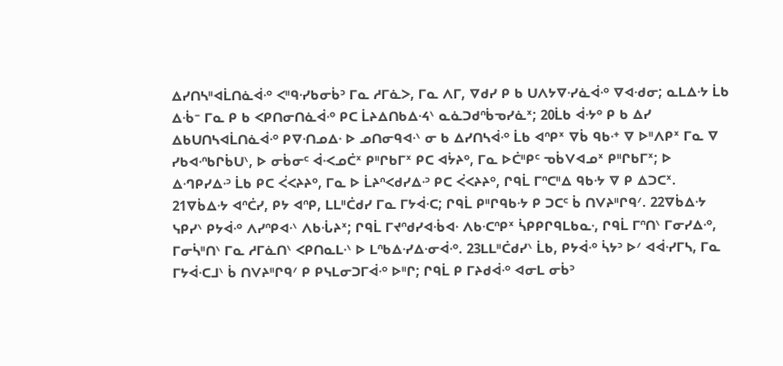ᐃᓯᑎᓴᐦᐊᒫᑎᓈᐋᐧᐤ ᐸᐦᑫᐧᓯᑲᓂᑳᐣ ᒥᓇ ᓱᒥᓈᐳ, ᒥᓇ ᐱᒥ, ᐁᑯᓯ ᑭ ᑲ ᑌᐱᔭᐁᐧᓯᓈᐋᐧᐤ ᐁᐊᐧᑯᓂ; ᓇᒪᐃᐧᔭ ᒫᑲ ᐃᐧᑳᐨ ᒥᓇ ᑭ ᑲ ᐸᑭᑎᓂᑎᓈᐋᐧᐤ ᑭᑕ ᒫᔨᐃᑎᑲᐃᐧᔦᐠ ᓇᓈᑐᑯᐢᑳᓀᓯᓈᕽ; 20ᒫᑲ ᐋᐧᔭᐤ ᑭ ᑲ ᐃᓯ ᐃᑲᑌᑎᓴᐊᒫᑎᓈᐋᐧᐤ ᑭᐁᐧᑎᓄᐃᐧ ᐅ ᓄᑎᓂᑫᐊᐧᐠ ᓂ ᑲ ᐃᓯᑎᓴᐋᐧᐤ ᒫᑲ ᐊᐢᑭᕽ ᐁᑳ ᑫᑲᐧᐩ ᐁ ᐅᐦᐱᑭᕽ ᒥᓇ ᐁ ᓯᑲᐊᐧᐢᑲᒋᑳᑌᐠ, ᐅ ᓂᑳᓂᒼ ᐋᐧᐸᓄᑖᕽ ᑭᐦᒋᑲᒥᕽ ᑭᑕ ᐊᔮᔨᐤ, ᒥᓇ ᐅᑖᐦᑭᒼ ᓀᑳᐯᐊᓄᕽ ᑭᐦᒋᑲᒥᕽ; ᐅ ᐃᐧᒉᑭᓯᐃᐧᐣ ᒫᑲ ᑭᑕ ᐹᐸᔨᔨᐤ, ᒥᓇ ᐅ ᒫᔨᐢᐸᑯᓯᐃᐧᐣ ᑭᑕ ᐹᐸᔨᔨᐤ, ᒋᑫᒫ ᒥᐢᑕᐦᐃ ᑫᑲᐧᔭ ᐁ ᑭ ᐃᑐᑕᕽ.
21ᐁᑳᐃᐧᔭ ᐊᐢᑖᓯ, ᑭᔭ ᐊᐢᑭ, ᒪᒪᐦᑖᑯᓯ ᒥᓇ ᒥᔭᐋᐧᑕ; ᒋᑫᒫ ᑭᐦᒋᑫᑲᐧᔭ ᑭ ᑐᑕᒼ ᑳ ᑎᐯᔨᐦᒋᑫᐟ. 22ᐁᑳᐃᐧᔭ ᓭᑭᓯᐠ ᑭᔭᐋᐧᐤ ᐱᓯᐢᑭᐊᐧᐠ ᐱᑲᐧᒑᔨᕽ; ᒋᑫᒫ ᒥᔪᐢᑯᓯᐊᐧᑳᐊᐧ ᐱᑲᐧᑕᐢᑭᕽ ᓵᑭᑭᒋᑫᒪᑲᓇᐧ, ᒋᑫᒫ ᒥᐢᑎᐠ ᒥᓂᓯᐃᐧᐤ, ᒥᓂᓵᐦᑎᐠ ᒥᓇ ᓱᒥᓈᑎᐠ ᐸᑭᑎᓇᒪᐧᐠ ᐅ ᒪᐢᑲᐃᐧᓯᐃᐧᓂᐋᐧᐤ. 23ᒪᒪᐦᑖᑯᓯᐠ ᒫᑲ, ᑭᔭᐋᐧᐤ ᓵᔭᐣ ᐅᐟ ᐊᐋᐧᓯᒥᓴ, ᒥᓇ ᒥᔭᐋᐧᑕᒧᐠ ᑳ ᑎᐯᔨᐦᒋᑫᐟ ᑭ ᑭᓭᒪᓂᑐᒥᐋᐧᐤ ᐅᐦᒋ; ᒋᑫᒫ ᑭ ᒥᔨᑯᐋᐧᐤ ᐊᓂᒪ ᓂᑳᐣ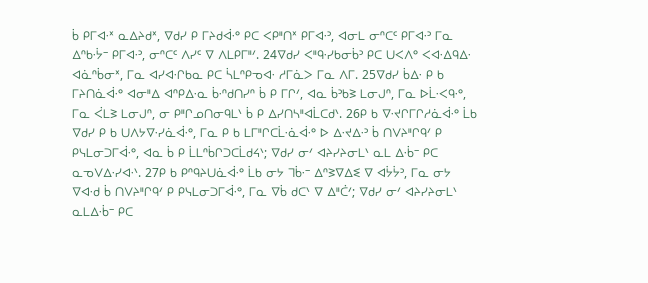ᑳ ᑭᒥᐊᐧᕽ ᓇᐃᔨᑯᕽ, ᐁᑯᓯ ᑭ ᒥᔨᑯᐋᐧᐤ ᑭᑕ ᐸᑭᐦᑎᕽ ᑭᒥᐊᐧᐣ, ᐊᓂᒪ ᓂᐢᑕᒼ ᑭᒥᐊᐧᐣ ᒥᓇ ᐃᐢᑲᐧᔮᐨ ᑭᒥᐊᐧᐣ, ᓂᐢᑕᒼ ᐱᓯᒼ ᐁ ᐱᒪᑭᒥᐦᐟ. 24ᐁᑯᓯ ᐸᐦᑫᐧᓯᑲᓂᑳᐣ ᑭᑕ ᑌᐸᐱᐤ ᐸᐊᐧᐃᑫᐃᐧ ᐊᓈᐢᑳᓂᕽ, ᒥᓇ ᐊᓯᐊᐧᒋᑲᓇ ᑭᑕ ᓵᒪᐢᑭᓀᐊᐧ ᓱᒥᓈᐳ ᒥᓇ ᐱᒥ. 25ᐁᑯᓯ ᑳᐃᐧ ᑭ ᑲ ᒥᔨᑎᓈᐋᐧᐤ ᐊᓂᐦᐃ ᐊᐢᑭᐃᐧᓇ ᑳᐧᐢᑯᑎᓯᐢ ᑳ ᑭ ᒥᒋᐟ, ᐊᓇ ᑳᐣᑲᕒ ᒪᓂᒍᐢ, ᒥᓇ ᐅᒫᐧᐸᑫᐧᐤ, ᒥᓇ ᐹᒪᕒ ᒪᓂᒍᐢ, ᓂ ᑭᐦᒋᓄᑎᓂᑫᒪᐠ ᑳ ᑭ ᐃᓯᑎᓴᐦᐊᒫᑕᑯᐠ. 26ᑭ ᑲ ᐁᐧᔪᒋᒥᒋᓱᓈᐋᐧᐤ ᒫᑲ ᐁᑯᓯ ᑭ ᑲ ᑌᐱᔭᐁᐧᓯᓈᐋᐧᐤ, ᒥᓇ ᑭ ᑲ ᒪᒥᐦᒋᑕᒫᐧᓈᐋᐧᐤ ᐅ ᐃᐧᔪᐃᐧᐣ ᑳ ᑎᐯᔨᐦᒋᑫᐟ ᑭ ᑭᓭᒪᓂᑐᒥᐋᐧᐤ, ᐊᓇ ᑳ ᑭ ᒫᒪᐢᑳᒋᑐᑕᒫᑯᔦᐠ; ᐁᑯᓯ ᓂᐟ ᐊᔨᓯᔨᓂᒪᐠ ᓇᒪ ᐃᐧᑳᐨ ᑭᑕ ᓇᓀᐯᐃᐧᓯᐊᐧᐠ. 27ᑭ ᑲ ᑭᐢᑫᔨᑌᓈᐋᐧᐤ ᒫᑲ ᓂᔭ ᒣᑳᐧᐨ ᐃᐢᕒᐁᐃᓬ ᐁ ᐊᔮᔮᐣ, ᒥᓇ ᓂᔭ ᐁᐊᐧᑯ ᑳ ᑎᐯᔨᐦᒋᑫᐟ ᑭ ᑭᓭᒪᓂᑐᒥᐋᐧᐤ, ᒥᓇ ᐁᑳ ᑯᑕᐠ ᐁ ᐃᐦᑖᐟ; ᐁᑯᓯ ᓂᐟ ᐊᔨᓯᔨᓂᒪᐠ ᓇᒪᐃᐧᑳᐨ ᑭᑕ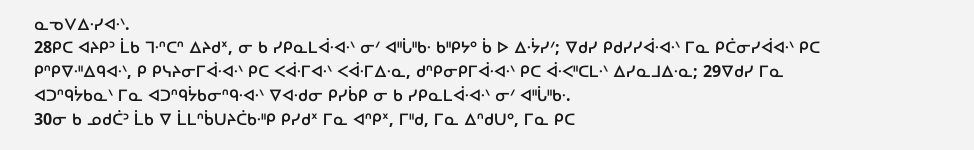ᓇᓀᐯᐃᐧᓯᐊᐧᐠ.
28ᑭᑕ ᐊᔨᑭᐣ ᒫᑲ ᒣᐧᐢᑕᐢ ᐃᔨᑯᕽ, ᓂ ᑲ ᓯᑭᓇᒪᐋᐧᐊᐧᐠ ᓂᐟ ᐊᐦᒑᐦᑲᐧ ᑲᐦᑭᔭᐤ ᑳ ᐅ ᐃᐧᔮᓯᐟ; ᐁᑯᓯ ᑭᑯᓯᓯᐋᐧᐊᐧᐠ ᒥᓇ ᑭᑖᓂᓯᐋᐊᐧᐠ ᑭᑕ ᑭᐢᑭᐁᐧᐦᐃᑫᐊᐧᐠ, ᑭ ᑭᓭᔨᓂᒥᐋᐧᐊᐧᐠ ᑭᑕ ᐸᐋᐧᒥᐊᐧᐠ ᐸᐋᐧᒥᐃᐧᓇ, ᑯᐢᑭᓂᑭᒥᐋᐧᐊᐧᐠ ᑭᑕ ᐋᐧᐸᐦᑕᒪᐧᐠ ᐃᓯᓇᒧᐃᐧᓇ; 29ᐁᑯᓯ ᒥᓇ ᐊᑐᐢᑫᔮᑲᓇᐠ ᒥᓇ ᐊᑐᐢᑫᔮᑲᓂᐢᑫᐧᐊᐧᐠ ᐁᐊᐧᑯᓂ ᑭᓯᑳᑭ ᓂ ᑲ ᓯᑭᓇᒪᐋᐧᐊᐧᐠ ᓂᐟ ᐊᐦᒑᐦᑲᐧ.
30ᓂ ᑲ ᓄᑯᑖᐣ ᒫᑲ ᐁ ᒫᒪᐢᑳᑌᔨᑖᑲᐧᐦᑭ ᑭᓯᑯᕽ ᒥᓇ ᐊᐢᑭᕽ, ᒥᐦᑯ, ᒥᓇ ᐃᐢᑯᑌᐤ, ᒥᓇ ᑭᑕ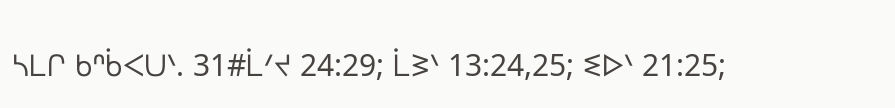ᓴᒪᒋ ᑲᐢᑳᐸᑌᐠ. 31#ᒫᐟᔪ 24:29; ᒫᕒᐠ 13:24,25; ᓬᐅᐠ 21:25;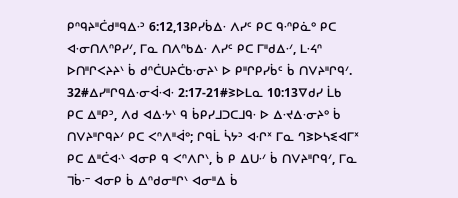ᑭᐢᑫᔨᐦᑖᑯᐦᑫᐃᐧᐣ 6:12,13ᑭᓯᑳᐃᐧ ᐱᓯᒼ ᑭᑕ ᑫᐧᐢᑭᓈᐤ ᑭᑕ ᐊᐧᓂᑎᐱᐢᑭᓯᐟ, ᒥᓇ ᑎᐱᐢᑲᐃᐧ ᐱᓯᒼ ᑭᑕ ᒥᐦᑯᐃᐧᐟ, ᒪᐧᔦᐢ ᐅᑎᐦᒋᐸᔨᔨᐠ ᑳ ᑯᐢᑖᑌᔨᑖᑲᐧᓂᔨᐠ ᐅ ᑭᐦᒋᑭᓯᑳᒼ ᑳ ᑎᐯᔨᐦᒋᑫᐟ. 32#ᐃᓯᐦᒋᑫᐃᐧᓂᐋᐧᐊᐧ 2:17-21#ᕒᐅᒪᓇ 10:13ᐁᑯᓯ ᒫᑲ ᑭᑕ ᐃᐦᑭᐣ, ᐱᑯ ᐊᐃᐧᔭᐠ ᑫ ᑳᑭᓯᒧᑐᑕᒧᑫᐧ ᐅ ᐃᐧᔪᐃᐧᓂᔨᐤ ᑳ ᑎᐯᔨᐦᒋᑫᔨᐟ ᑭᑕ ᐸᐢᐱᐦᐋᐤ; ᒋᑫᒫ ᓵᔭᐣ ᐊᐧᒋᕽ ᒥᓇ ᒉᕒᐅᓴᓬᐊᒥᕽ ᑭᑕ ᐃᐦᑖᐊᐧᐠ ᐊᓂᑭ ᑫ ᐸᐢᐱᒋᐠ, ᑳ ᑭ ᐃᑌᐧᐟ ᑳ ᑎᐯᔨᐦᒋᑫᐟ, ᒥᓇ ᒣᑳᐧᐨ ᐊᓂᑭ ᑳ ᐃᐢᑯᓂᐦᒋᐠ ᐊᓂᐦᐃ ᑳ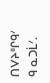ᑎᐯᔨᐦᒋᑫᐟ ᑫ ᓇᑐᒫᐟ.